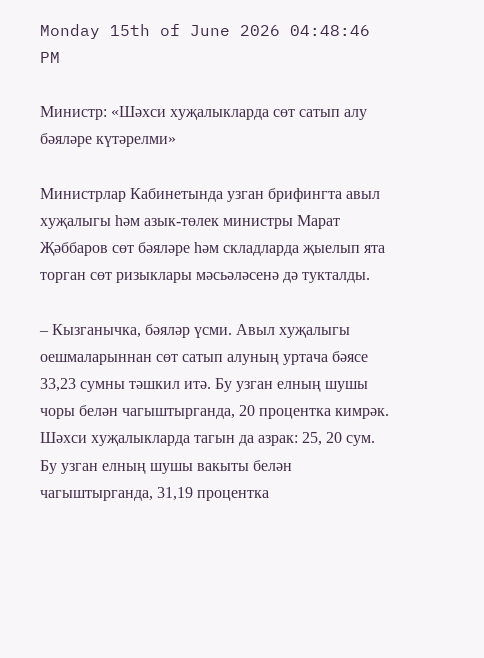Monday 15th of June 2026 04:48:46 PM

Министр: «Шәхси хуҗалыкларда сөт сатып алу бәяләре күтәрелми»

Министрлар Кабинетында узган брифингта авыл хуҗалыгы һәм азык-төлек министры Марат Җәббаров сөт бәяләре һәм складларда җыелып ята торган сөт ризыклары мәсьәләсенә дә тукталды.

– Кызганычка, бәяләр үсми. Авыл хуҗалыгы оешмаларыннан сөт сатып алуның уртача бәясе 33,23 сумны тәшкил итә. Бу узган елның шушы чоры белән чагыштырганда, 20 процентка кимрәк. Шәхси хуҗалыкларда тагын да азрак: 25, 20 сум. Бу узган елның шушы вакыты белән чагыштырганда, 31,19 процентка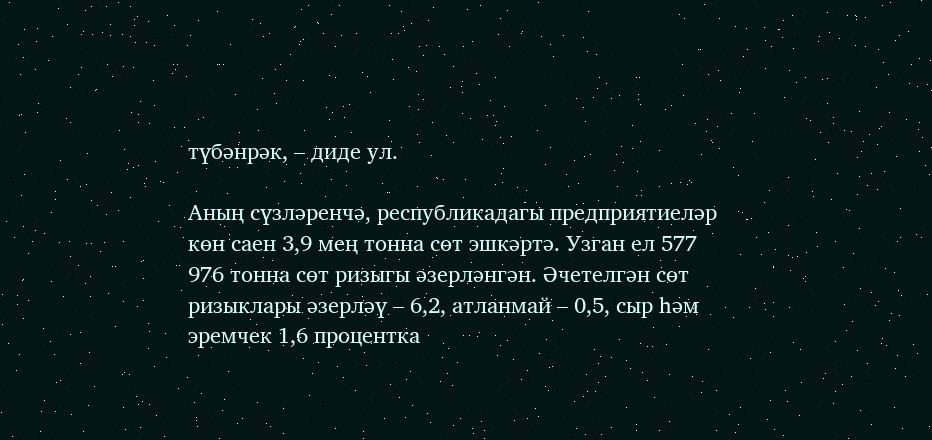түбәнрәк, – диде ул.

Аның сүзләренчә, республикадагы предприятиеләр көн саен 3,9 мең тонна сөт эшкәртә. Узган ел 577 976 тонна сөт ризыгы әзерләнгән. Әчетелгән сөт ризыклары әзерләү – 6,2, атланмай – 0,5, сыр һәм эремчек 1,6 процентка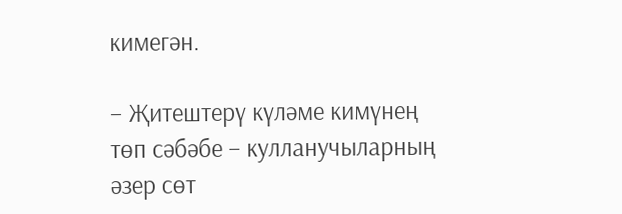кимегән.

– Җитештерү күләме кимүнең төп сәбәбе – кулланучыларның әзер сөт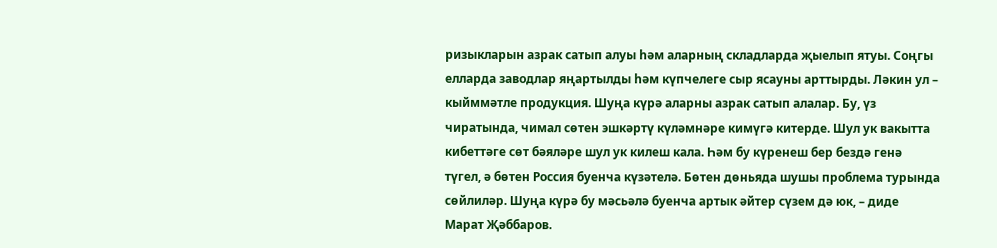ризыкларын азрак сатып алуы һәм аларның складларда җыелып ятуы. Соңгы елларда заводлар яңартылды һәм күпчелеге сыр ясауны арттырды. Ләкин ул – кыйммәтле продукция. Шуңа күрә аларны азрак сатып алалар. Бу, үз чиратында, чимал сөтен эшкәртү күләмнәре кимүгә китерде. Шул ук вакытта кибеттәге сөт бәяләре шул ук килеш кала. Һәм бу күренеш бер бездә генә түгел, ә бөтен Россия буенча күзәтелә. Бөтен дөньяда шушы проблема турында сөйлиләр. Шуңа күрә бу мәсьәлә буенча артык әйтер сүзем дә юк, – диде Марат Җәббаров.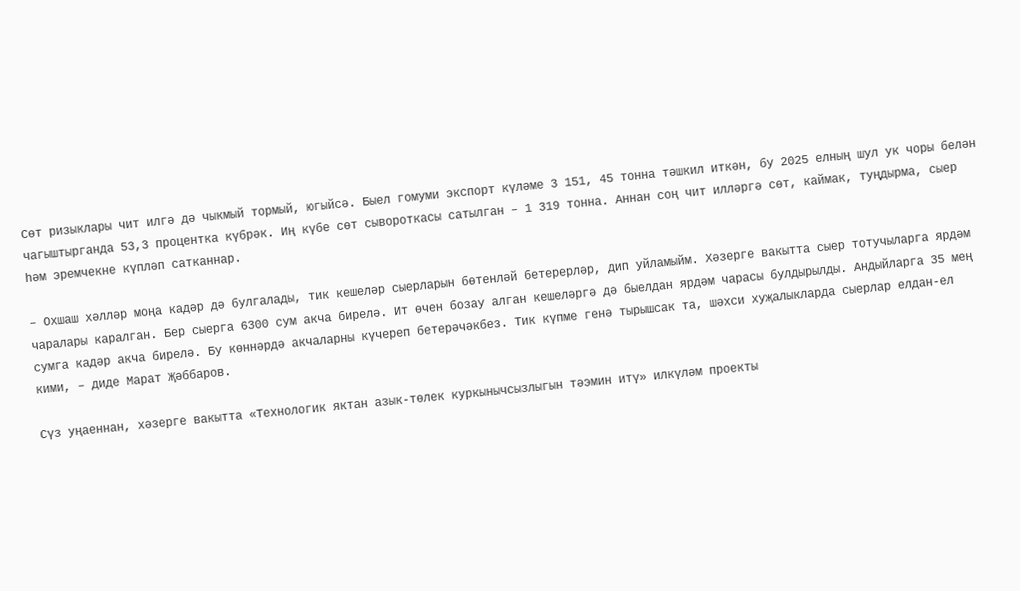Сөт ризыклары чит илгә дә чыкмый тормый, югыйсә. Быел гомуми экспорт күләме 3 151, 45 тонна тәшкил иткән, бу 2025 елның шул ук чоры белән чагыштырганда 53,3 процентка күбрәк. Иң күбе сөт сывороткасы сатылган – 1 319 тонна. Аннан соң чит илләргә сөт, каймак, туңдырма, сыер һәм эремчекне күпләп сатканнар.

– Охшаш хәлләр моңа кадәр дә булгалады, тик кешеләр сыерларын бөтенләй бетерерләр, дип уйламыйм. Хәзерге вакытта сыер тотучыларга ярдәм чаралары каралган. Бер сыерга 6300 сум акча бирелә. Ит өчен бозау алган кешеләргә дә быелдан ярдәм чарасы булдырылды. Андыйларга 35 мең сумга кадәр акча бирелә. Бу көннәрдә акчаларны күчереп бетерәчәкбез. Тик күпме генә тырышсак та, шәхси хуҗалыкларда сыерлар елдан-ел кими, – диде Марат Җәббаров.

Сүз уңаеннан, хәзерге вакытта «Технологик яктан азык-төлек куркынычсызлыгын тәэмин итү» илкүләм проекты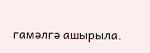гамәлгә ашырыла.